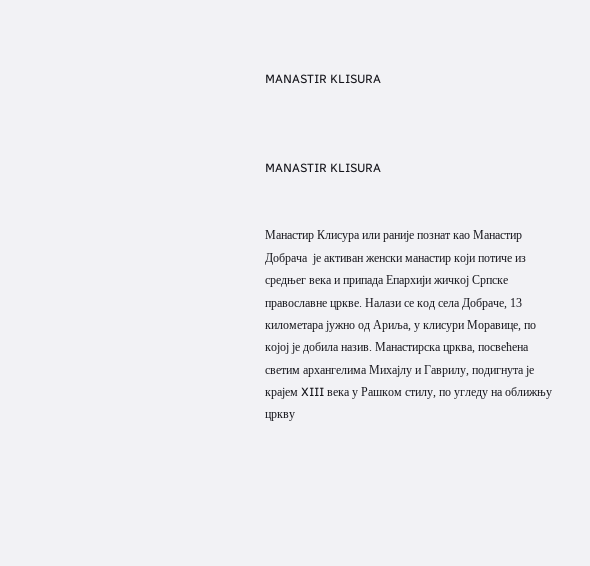MANASTIR KLISURA



MANASTIR KLISURA


Манастир Клисура или раније познат као Манастир Добрача  је активан женски манастир који потиче из средњег века и припада Епархији жичкој Српске православне цркве. Налази се код села Добраче, 13 километара јужно од Ариља, у клисури Моравице, по којој је добила назив. Манастирска црква, посвећена светим архангелима Михајлу и Гаврилу, подигнута је крајем XIII века у Рашком стилу, по угледу на оближњу цркву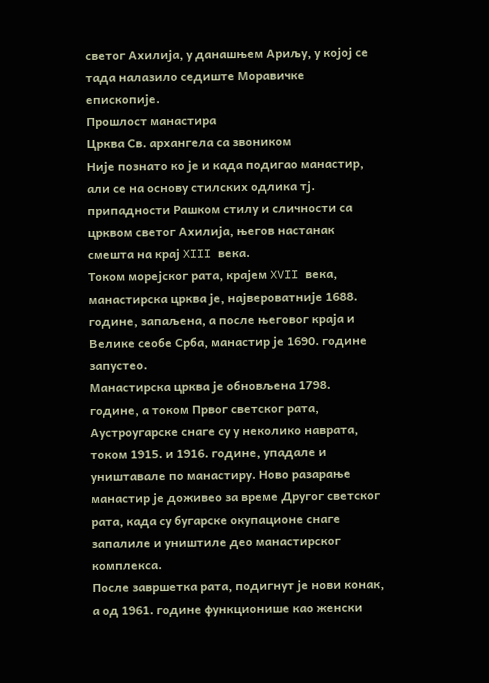светог Ахилија, у данашњем Ариљу, у којој се тада налазило седиште Моравичке епископије.
Прошлост манастира
Црква Св. архангела са звоником
Није познато ко је и када подигао манастир, али се на основу стилских одлика тј. припадности Рашком стилу и сличности са црквом светог Ахилија, његов настанак смешта на крај XIII века.
Током морејског рата, крајем XVII века, манастирска црква је, највероватније 1688. године, запаљена, а после његовог краја и Велике сеобе Срба, манастир је 1690. године запустео.
Манастирска црква је обновљена 1798. године, а током Првог светског рата, Аустроугарске снаге су у неколико наврата, током 1915. и 1916. године, упадале и уништавале по манастиру. Ново разарање манастир је доживео за време Другог светског рата, када су бугарске окупационе снаге запалиле и уништиле део манастирског комплекса.
После завршетка рата, подигнут је нови конак, а од 1961. године функционише као женски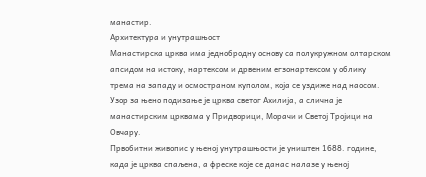манастир.
Архитектура и унутрашњост
Манастирска црква има једнобродну основу са полукружном олтарском апсидом на истоку, нартексом и дрвеним егзонартексом у облику трема на западу и осмостраном куполом, која се уздиже над наосом. Узор за њено подизање је црква светог Ахилија, а слична је манастирским црквама у Придворици, Морачи и Светој Тројици на Овчару.
Првобитни живопис у њеној унутрашњости је уништен 1688. године, када је црква спаљена, а фреске које се данас налазе у њеној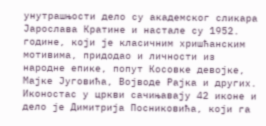унутрашњости дело су академског сликара Јарослава Кратине и настале су 1952. године, који је класичним хришћанским мотивима, придодао и личности из народне епике, попут Косовке девојке, Мајке Југовића, Војводе Рајка и других. Иконостас у цркви сачињавају 42 иконе и дело је Димитрија Посниковића, који га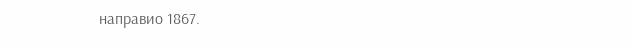направио 1867.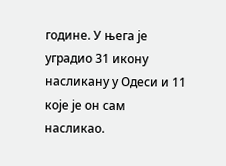године. У њега је уградио 31 икону насликану у Одеси и 11 које је он сам насликао.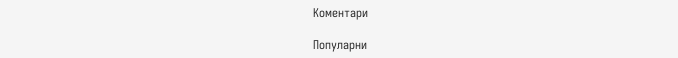Коментари

Популарни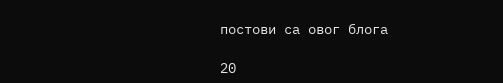постови са овог блога

20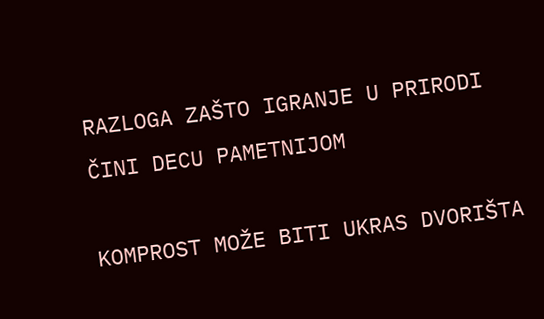RAZLOGA ZAŠTO IGRANJE U PRIRODI ČINI DECU PAMETNIJOM

KOMPROST MOŽE BITI UKRAS DVORIŠTA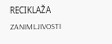RECIKLAŽA ZANIMLJIVOSTI